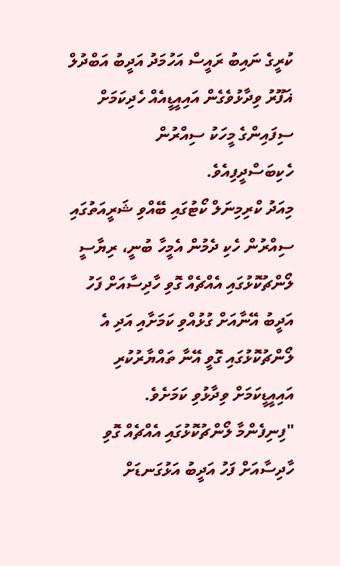ކުރީގެ ނައިބު ރައީސް އަހުމަދު އަދީބު އަބްދުލް ޣަފޫރު ވިދާޅުވެގެން އައިއީޑީއެއް ހެދިކަމަށް ސިފައިންގެ މީހަކު ސިއްރުން ހެކިބަސްދީފިއެވެ.
މިއަދު ކްރިމިނަލް ކޯޓުގައި ބޭއްވި ޝަރީއަތުގައި ސިއްރުން ހެކި ދެމުން އެމީހާ ބުނީ، ރިޔާސީ ލޯންޗުކޮޅުގައި އެއްޗެއް ގޮވި ހާދިސާއަށް ފަހު އަދީބު އޭނާއަށް ގުޅުއްވި ކަމަށާއި އަދި އެ ލޯންޗުކޮޅުގައި ގޮވީ އޭނާ ތައްޔާރުކުރި އައިއީޑީކަމަށް ވިދާޅުވި ކަމަށެވެ.
"ފިނިފެންމާ ލޯންޗުކޮޅުގައި އެއްޗެއް ގޮވި ހާދިސާއަށް ފަހު އަދީބު އަޅުގަނޑަށް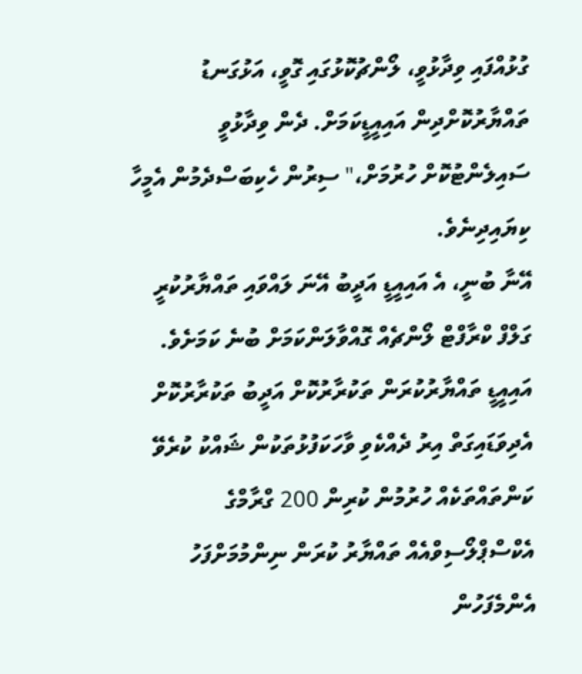ގުޅުއްފައި ވިދާޅުވީ، ލޯންޗުކޮޅުގައި ގޮވީ، އަޅުގަނޑު ތައްޔާރުކޮށްދިން އައިއީޑީކަމަށް. ދެން ވިދާޅުވީ ސައިލެންޓުކޮށް ހުރުމަށް،" ސިރުން ހެކިބަސްދެމުން އެމީހާ ކިޔައިދިނެވެ.
އޭނާ ބުނީ، އެ އައިއީޑީ އަދީބު އޭނަ ލައްވައި ތައްޔާރުކުރީ ގަލްފް ކްރާފްޓް ލޯންޗެއް ގޮއްވާލަންކަމަށް ބުނެ ކަމަށެވެ. އައިއީޑީ ތައްޔާރުކުރަން ތަކުރާރުކޮށް އަދީބު ތަކުރާރުކޮށް އެދިވަޑައިގަތް އިރު ދެއްކެވި ވާހަކަފުޅުތަކުން ޝައްކު ކުރެވޭ ކަންތައްތަކެއް ހުރުމުން ކުރިން 200 ގްރާމްގެ އެކްސްޕްލޯސިވްއެއް ތައްޔާރު ކުރަން ނިންމުމަށްފަހު އެންމެފަހުން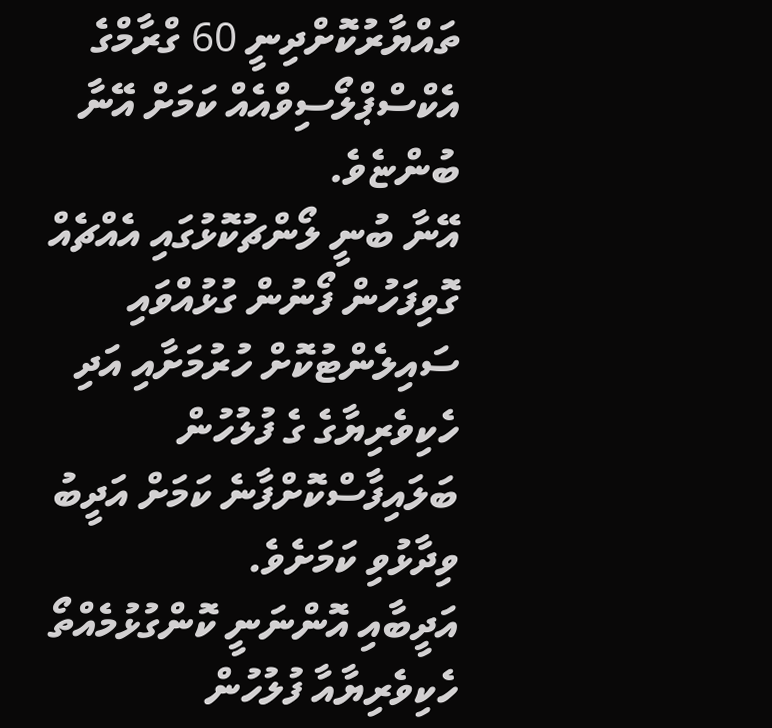ތައްޔާރުކޮށްދިނީ 60 ގްރާމްގެ އެކްސްޕްލޯސިވްއެއް ކަމަށް އޭނާ ބުންޏެވެ.
އޭނާ ބުނީ ލޯންޗުކޮޅުގައި އެއްޗެއް ގޮވިފަހުން ފޯނުން ގުޅުއްވައި ސައިލެންޓުކޮށް ހުރުމަށާއި އަދި ހެކިވެރިޔާގެ ގެ ފުލުހުން ބަލައިފާސްކޮށްފާނެ ކަމަށް އަދީބު ވިދާޅުވި ކަމަށެވެ.
އަދީބާއި އޮންނަނީ ކޮންގުޅުމެއްތޯ ހެކިވެރިޔާއާ ފުލުހުން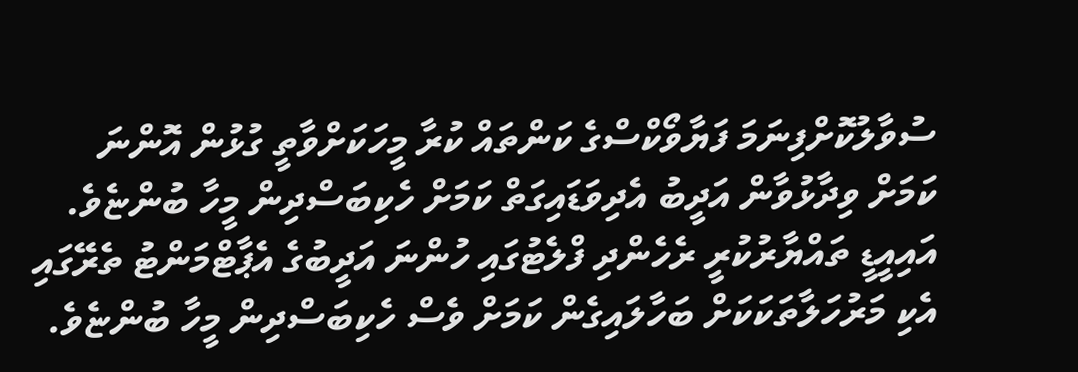ސުވާލުކޮށްފިނަމަ ފަޔާވޯކްސްގެ ކަންތައް ކުރާ މީހަކަށްވާތީ ގުޅުން އޮންނަ ކަމަށް ވިދާޅުވާން އަދީބު އެދިވަޑައިގަތް ކަމަށް ހެކިބަސްދިން މީހާ ބުންޏެވެ.
އައިއީޑީ ތައްޔާރުކުރީ ރެހެންދި ފްލެޓުގައި ހުންނަ އަދީބުގެ އެޕާޓްމަންޓު ތެރޭގައި އެކި މަރުހަލާތަކަކަށް ބަހާލައިގެން ކަމަށް ވެސް ހެކިބަސްދިން މީހާ ބުންޏެވެ.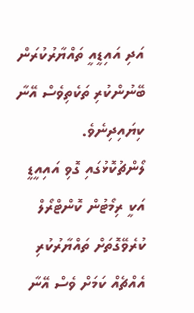އަދި އައިޑީއީ ތައްޔާރުކުރަން ބޭނުންކުރި ތަކެތިވެސް އޭނާ ކިޔައިދިނެވެ.
ލޯންޗުކޮޅުގައި ގޮވި އައިއީޑީ އަކީ ރިމޯޓުން ކޮންޓްރޯލް ކުރެވޭގޮތަށް ތައްޔާރުކުރި އެއްޗެއް ކަމަށް ވެސް އޭނާ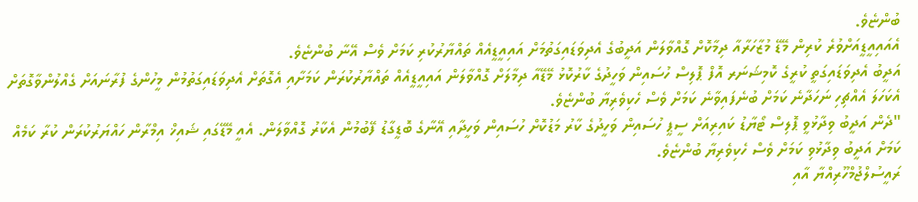ބުންޏެވެ.
އެއައިއީޑީއަށްވުރެ ކުރިން މޭޑޭ މުޒާހަރާއާ ދިމާކޮށް ގޮއްވާލަން އަދީބުގެ އެދިވަޑައިގަތުމަށް އައިއީޑީއެއް ތައްޔާރުކުރި ކަމަށް ވެސް އޭނާ ބުންޏެވެ.
އަދީބު އެދިވަޑައިގަތީ ކުރީގެ ކޮމިޝަނަރ އޮފް ޕޮލިސް ހުސައިން ވަހީދުގެ ކާރުކޮޅު މޭޑޭއާ ދިމާލަށް ގޮއްވާލަން އައިއީޑީއެއް ތައްޔާރުކުރަން ކަމަށާއި އެގޮތަށް އެދިވަޑައިގަތުމުން މީހުންގެ ފުރާނައަށް ގެއްލުންވާގޮތަށް އެކަހަލަ އެއްޗިހި ނަހަދާނެ ކަމަށް ބުނެފައިވާނެ ކަމަށް ވެސް ހެކިވެރިޔާ ބުންޏެވެ.
"ދެން އަދީބު ވިދާޅުވީ ޕޮލިސް ޓޯޔާޑު ކައިރިއަށް ސީޕީ ހުސައިން ވަހީދުގެ ކާރު މަޑުކޮށް ހުސައިން ވަހީދާއި އޭނާގެ ބޮޑީގާޑު ފޭބުމުން އެކާރު ގޮއްވާލަން. އެއީ މޭޑޭގައި ޝައިޚް އިމްރާން ހައްޔަރުކުރަން ކުރާ ކަމެއް ކަމަށް އަދީބު ވިދާޅުވި ކަމަށް ވެސް ހެކިވެރިޔާ ބުންޏެވެ.
ރައީސުލްޖުމްހޫރިއްޔާ އާއި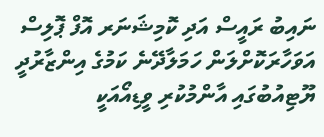ނައިބު ރައީސް އަދި ކޮމިޝަނަރ އޮފް ޕޮލިސް އަވަހާރަކޮށްލަން ހަމަލާދޭނެ ކަމުގެ އިންޒާރުދީ ޔޫޓިއުބުގައި އާންމުކުރި ވީޑިއޯއަކީ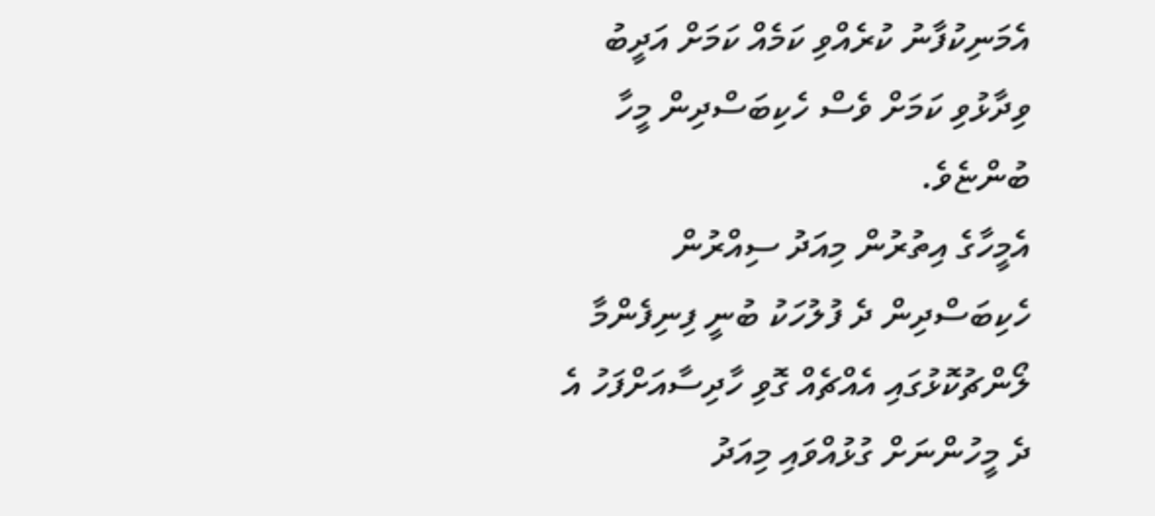އެމަނިކުފާނު ކުރެއްވި ކަމެއް ކަމަށް އަދީބު ވިދާޅުވި ކަމަށް ވެސް ހެކިބަސްދިން މީހާ ބުންޏެވެ.
އެމީހާގެ އިތުރުން މިއަދު ސިއްރުން ހެކިބަސްދިން ދެ ފުލުހަކު ބުނީ ފިނިފެންމާ ލޯންޗުކޮޅުގައި އެއްޗެއް ގޮވި ހާދިސާއަށްފަހު އެ ދެ މީހުންނަށް ގުޅުއްވައި މިއަދު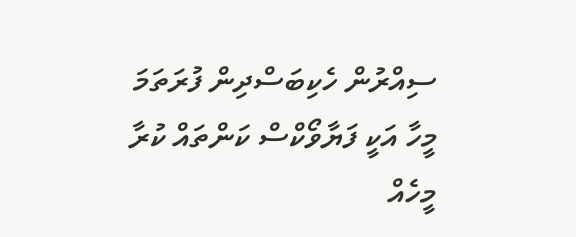ސިއްރުން ހެކިބަސްދިން ފުރަތަމަ މީހާ އަކީ ފަޔާވޯކްސް ކަންތައް ކުރާ މީހެއް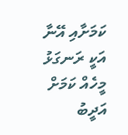ކަމަށާއި އޭނާ އަކީ ރަނގަޅު މީހެއް ކަމަށް އަދީބު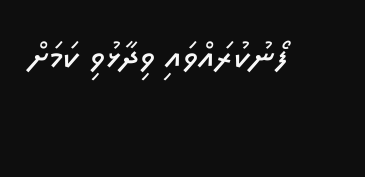ފޯނުކުރައްވައި ވިދާޅުވި ކަމަށް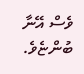ވެސް އޭނާ ބުންޏެވެ.